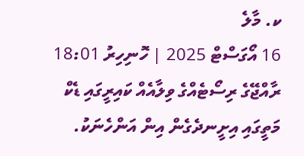ކ. މާލެ
16 އޯގަސްޓް 2025 | ހޮނިހިރު 18:01
ރާއްޖޭގެ ރިސޯޓެއްގެ ވިލާއެއް ކައިރީގައި ޑެކް މަތީގައި އިށީނދެގެން އިން އަންހެނަކު.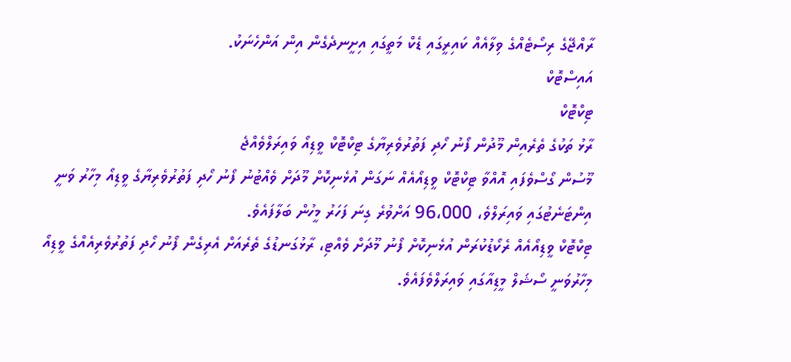ރާއްޖޭގެ ރިސޯޓެއްގެ ވިލާއެއް ކައިރީގައި ޑެކް މަތީގައި އިށީނދެގެން އިން އަންހެނަކު.
އައިސްޓޮކް
ޓިކްޓޮކް
ރާޅު ތަކުގެ ތެރެއިން މޫދުން ފޯނު ހޯދި ފަތުރުވެރިޔާގެ ޓިކްޓޮކް ވީޑިއޯ ވައިރަލްވެއްޖެ
މޫސުން ގޯސްވެފައި އޮއްވާ ޓިކްޓޮކް ވީޑިއޯއެއް ނަގަން އުޅެނިކޮށް މޫދަށް ވެއްޓުނު ފޯނު ހޯދި ފަތުރުވެރިޔާގެ ވީޑިއޯ މިހާރު ވަނީ އިންޓަނެޓުގައި ވައިރަލްވެ، 96،000 އަށްވުރެ ގިނަ ފަހަރު މީހުން ބަލާފައެވެ.
ޓިކްޓޮކް ވީޑިއޯއެއް ރެކޯޑުކުރަން އުޅެނިކޮށް ފޯނު މޫދަށް ވެއްޓި، ރާޅުގަނޑުގެ ތެރެއަށް އެރިގެން ފޯނު ހޯދި ފަތުރުވެރިއެއްގެ ވީޑިއޯ މިހާރުވަނީ ސޯޝަލް މީޑިއާގައި ވައިރަލްވެފައެވެ.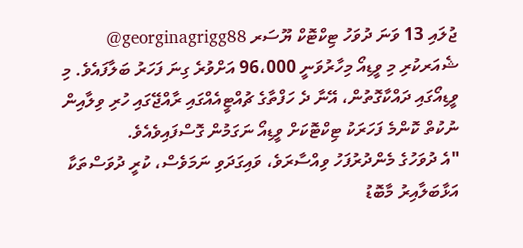ޖުލައި 13 ވަނަ ދުވަހު ޓިކްޓޮކް ޔޫސަރ georginagrigg88@ ޝެއަރކުރި މި ވީޑިއޯ މިހާރުވަނީ 96،000 އަށްވުރެ ގިނަ ފަހަރު ބަލާފައެވެ. މި ވީޑިއޯގައި ދައްކާގޮތުން، އޭނާ ދެ ހަފްތާގެ ޗުއްޓީއެއްގައި ރާއްޖޭގައި ހުރި ވިލާއިން ނުކުތް ކޮންމެ ފަހަރަކު ޓިކްޓޮކަށް ވީޑިއޯ ނަގަމުން ގޮސްފައިވެއެވެ.
"އެ ދުވަހުގެ މެންދުރުފަހު ވިއްސާރަވެ، ވައިގަދަވި ނަމަވެސް، ކުރީ ދުވަސްތަކާ އަޅާބަލާއިރު މާބޮޑު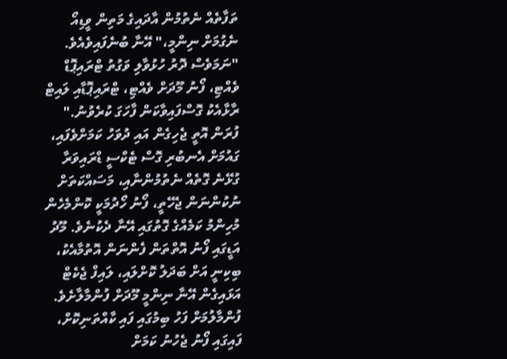ތަފާތެއް ނެތުމުން އާދައިގެ މަތިން ވީޑިއޯ ނެގުމަށް ނިންމީ،" އޭނާ ބުނެފައިވެއެވެ. "ނަމަވެސް ދޮރު ހުޅުވާލި ވަގުތު ޓްރައިޕޮޑް ވެއްޓި، ފޯނު މޫދަށް ވެއްޓި، ޓްރައިޕޮޑާއި ލައިޓް ރާޅާއެކު ގޮސްފައިވާކަން ފާހަގަ ކުރެވުނު."
ފުރަން އޮތީ ޖެހިގެން އައި ދުވަހު ކަމަށްވެފައި، ގައުމަށް އެނބުރި ގޮސް ޓެކްސީ ޑްރައިވަރާ ގުޅޭނެ ގޮތެއް ނެތުމުންނާއި، މަސައްކަތަށް ނުކުންނަން ޖެހޭތީ، ފޯނު ހޯދުމަކީ ކޮންމެހެން މުހިންމު ކަމެއްގެ ގޮތުގައި އޭނާ ދެކުނެވެ. މޫދު އަޑީގައި ފޯނު އޮތްތަން ފެންނަން އޮތުމާއެކު، ބިކިނީ އަށް ބަދަލު ކޮށްލައި، ލައިފް ޖެކެޓް އަޅައިގެން އޭނާ ނިންމީ މޫދަށް ފުންމާލާށެވެ. ފުންމާލުމަށް ފަހު ބިމުގައި ފައި ކާއްތަނިކޮށް، ފައިގައި ފޯނު ޖެހުނު ކަމަށް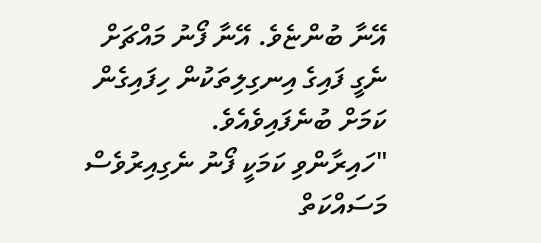އޭނާ ބުންޏެވެ. އޭނާ ފޯނު މައްޗަށް ނެގީ ފައިގެ އިނގިލިތަކުން ހިފައިގެން ކަމަށް ބުނެފައިވެއެވެ.
"ހައިރާންވި ކަމަކީ ފޯނު ނެގިއިރުވެސް މަސައްކަތް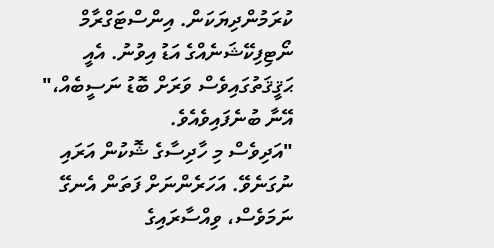ކުރަމުންދިޔަކަން. އިންސްޓަގްރާމް ނޯޓިފިކޭޝަނެއްގެ އަޑު އިވުނު. އެއީ ޙަޤީޤަތުގައިވެސް ވަރަށް ބޮޑު ނަސީބެއް،" އޭނާ ބުނެފައިވެއެވެ.
"އަދިވެސް މި ހާދިސާގެ ޝޮކުން އަރައި ނުގަނެވޭ. އަހަރެންނަށް ފަތަން އެނގޭ ނަމަވެސް، ވިއްސާރައިގެ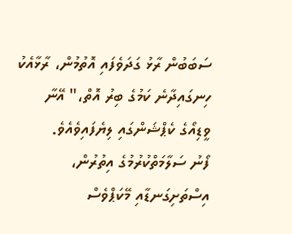ސަބަބުން ރާޅު ގަދަވެފައި އޮތުމުން، ރާޅާއެކު ހިނގައިދާނެ ކަމުގެ ބިރު އޮތް،" އޭނާ ވީޑިއޯގެ ކެޕްޝަންގައި ލިޔެފައިވެއެވެ.
ފޯނު ސަލާމަތްކުރުމުގެ އިތުރުން، އިސްތަށިގަނޑާއި މޭކަޕްވެސް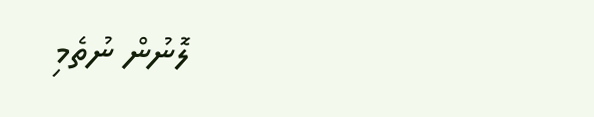ލޮނުން ނުތެމި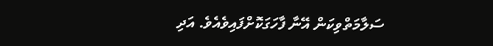ސަލާމަތްވިކަން އޭނާ ފާހަގަކޮށްފައިވެއެވެ. އަދި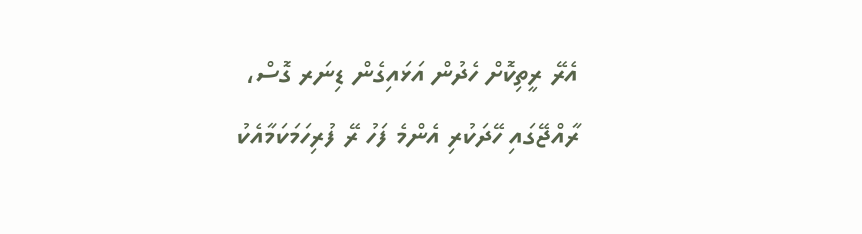އެރޭ ރީތިކޮށް ހެދުން އަޅައިގެން ޑިނަރ ގޮސް، ރާއްޖޭގައި ހޭދަކުރި އެންމެ ފަހު ރޭ ފުރިހަމަކަމާއެކު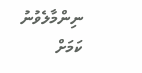ނިންމާލެވުނު ކަމަށް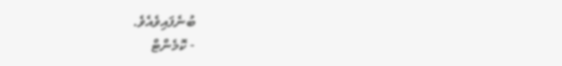ބުނެފައިވެއެވެ.
- ކޮމެންޓް